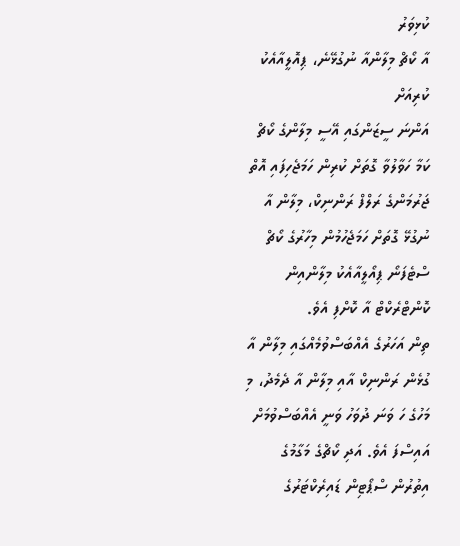ކުޅިވަރު
އާ ކޯޗް މިލާންއާ ނުގުޅޭނެ، ޕިއޮލީއާއެކު ކުރިއަށް
އަންނަ ސީޒަންގައި އޭސީ މިލާންގެ ކޯޗް ކަމާ ހަވާލުވާ ގޮތަށް ކުރިން ހަމަޖެހިފައި އޮތް ޖަރުމަންގެ ރަލްފް ރަންނިކް، މިލާން އާ ނުގުޅޭ ގޮތަށް ހަމަޖެހުމުން މިހާރުގެ ކޯޗް ސްޓެފަނޯ ޕިއޯލީއާއެކު މިލާންއިން ކޮންޓްރެކްޓް އާ ކޮށްފި އެވެ.
ތިން އަހަރުގެ އެއްބަސްވުމެއްގައި މިލާން އާ ގުޅެން ރަންނިކް އާއި މިލާން އާ ދެމެދު، މި މަހުގެ ހަ ވަނަ ދުވަހު ވަނީ އެއްބަސްވުމަށް އައިސްފަ އެވެ. އަދި ކޯޗްގެ މަގާމުގެ އިތުރުން ސްޕޯޓިން ޑައިރެކްޓަރުގެ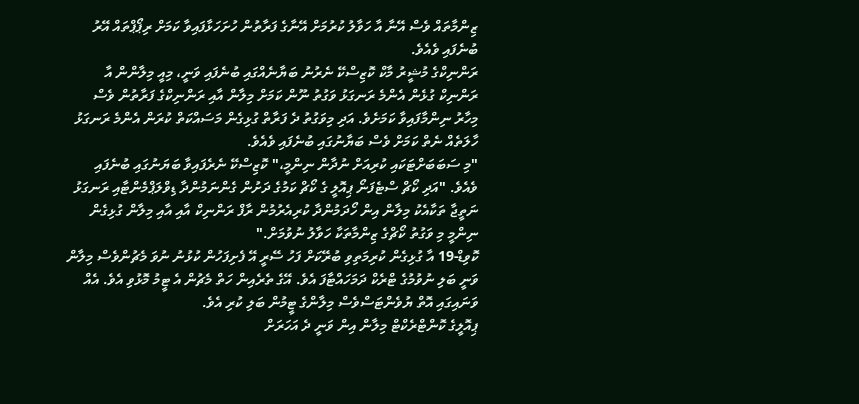ޒިންމާތައް ވެސް އޭނާ އާ ހަވާލު ކުރުމަށް އޭނާގެ ފަރާތުން ހުށަހަޅާފައިވާ ކަމަށް ރިޕޯޕްތައް އޭރު ބުނެފައި ވެއެވެ.
ރަންނިކްގެ މުޝީރު މާކް ކޮޒިސްކޭ ނެރުނު ބަޔާނެއްގައި ބުނެފައި ވަނީ، މިއީ މިލާންން އާ ރަންނިކް ގުޅެން އެންމެ ރަނގަޅު ވަގުތު ނޫން ކަމަށް މިލާން އާއި ރަންނިކްގެ ފަރާތުން ވެސް މިހާރު ނިންމާފައިވާ ކަމަށެވެ. އަދި މިވަގުތު ދެ ފަރާތް ގުޅިގެން މަސައްކަތް ކުރަން އެންމެ ރަނގަޅު ހާލަތެއް ނެތް ކަމަށް ވެސް ބަޔާނުގައި ބުނެފައި ވެއެވެ.
"މި ސަބަބަށްޓަކައި ކުރިއަށް ނުދާން ނިންމީ،" ކޮޒިސްކޭ ނެރެފައިވާ ބަޔަނުގައި ބުނެފައި ވެއެވެ. "އަދި ކޯޗް ސްޓެފަނޯ ޕިއޮލީ ގެ ކޯޗް ކަމުގެ ދަށުން ގެންނަމުންދާ ޑިވްލަޕްމެންޓާއި ރަނގަޅު ނަތީޖާ ތަކާއެކު މިލާން އިން ހޯދަމުންދާ ކުރިއެރުމުން ރާފް ރަންނިކް އާއި އާއި މިލާން ގުޅިގެން ނިންމީ މި ވަގުތު ކޯޗްގެ ޒިންމާތަކާ ހަވާލު ނުވުމަށް."
ކޮވިޑް-19 އާ ގުޅިގެން ކުރިމަތިވި ބުރޭކަށް ފަހު ސޭރީ އޭ ފެށިފަހުން ކުޅުނު ނުވަ މެޗުންވެސް މިލާން ވަނީ ބަލި ނުވުމުގެ ޓްރެކް ދަމަހައްޓާފަ އެވެ. އޭގެ ތެރެއިން ހަތް މެޗުން އެ ޓީމު މޮޅުވި އެވެ. އެއް ވަނައިގައި އޮތް ޔުވެންޓަސްވެސް މިލާންގެ ޓީމުން ބަލި ކުރި އެވެ.
ޕިއޮލީގެ ކޮންޓްރެކްޓް މިލާން އިން ވަނީ ދެ އަހަރަށް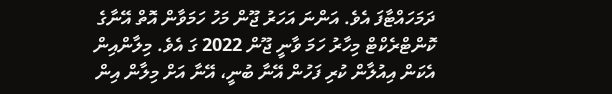ދަމަހައްޓާފަ އެވެ. އަންނަ އަހަރު ޖޫން މަހު ހަމަވާން އޮތް އޭނާގެ ކޮންޓްރެކްޓް މިހާރު ހަމަ ވާނީ ޖޫން 2022 ގަ އެވެ. މިލާންއިން އެކަން އިއުލާން ކުރި ފަހުން އޭނާ ބުނީ، އޭނާ އަށް މިލާން އިން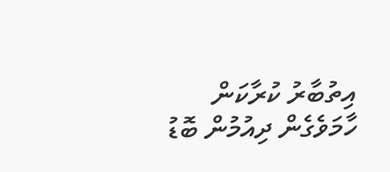އިތުބާރު ކުރާކަން ހާމަވެގެން ދިއުމުން ބޮޑު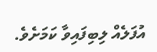އުފަލެއް ލިބިފައިވާ ކަމަށެވެ.